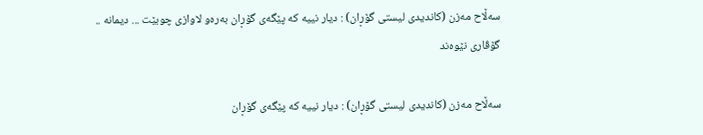سه‌ڵاح مه‌زن (كاندیدی لیستی گۆڕان) : دیار نییه‌ كه‌ پێگه‌ی گۆڕان به‌ره‌و لاوازی چوبێت ... دیمانه‌ .. گۆڤاری نێوه‌ند

سه‌ڵاح مه‌زن (كاندیدی لیستی گۆڕان) : دیار نییه‌ كه‌ پێگه‌ی گۆڕان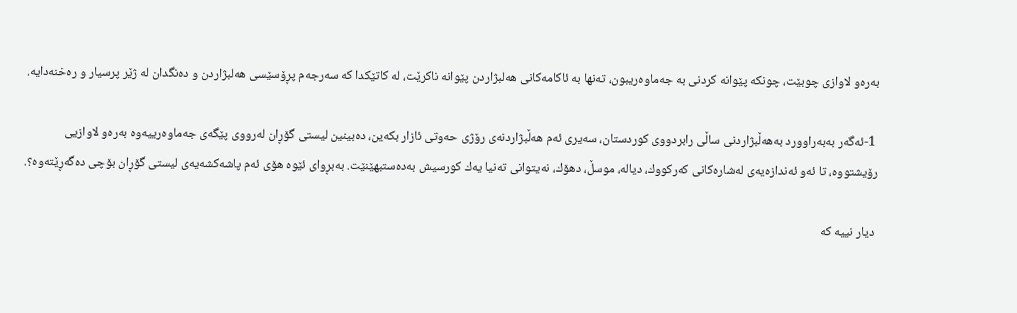به‌ره‌و لاوازی چوبێت، چونكه‌ پێوانه‌ كردنی به‌ جه‌ماوه‌ریبون، ته‌نها به‌ ئاكامه‌كانی هه‌لبژاردن پێوانه‌ ناكرێت، له‌ كاتێكدا كه‌ سه‌رجه‌م پڕۆسێسی هه‌لبژاردن و ده‌نگدان له‌ ژێر پرسیار و ره‌خنه‌دایه‌.

 1-ئه‌گه‌ر به‌به‌راوورد به‌هه‌ڵبژاردنی ساڵی رابردووی كوردستان، سه‌یری ئه‌م هه‌ڵبژاردنه‌ی رۆژی حه‌وتی ئازار بكه‌ین، ده‌بینین لیستی گۆڕان له‌رووی پێگه‌ی جه‌ماوه‌رییه‌وه‌ به‌ره‌و لاوازیی رۆیشتووه‌، تا ئه‌و ئه‌ندازه‌یه‌ی له‌شاره‌كانی كه‌ركووك، دیاله‌، موسڵ، دهۆك، نه‌یتوانی ته‌نیا یه‌ك كورسیش به‌ده‌ستبهێنێت. به‌بڕوای ئێوه‌ هۆی ئه‌م پاشه‌كشه‌یه‌ی لیستی گۆڕان بۆچی ده‌گه‌ڕێته‌وه‌؟.

 دیار نییه‌ كه‌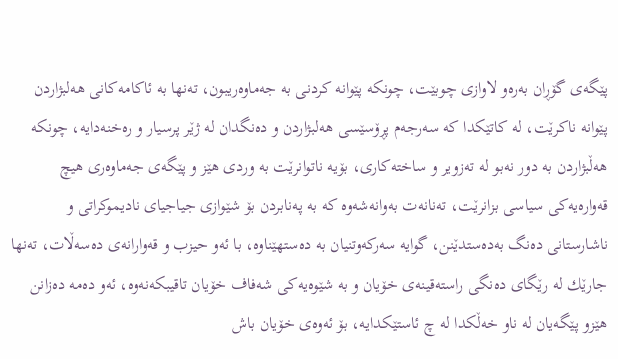پێگه‌ی گۆڕان به‌ره‌و لاوازی چوبێت، چونكه‌ پێوانه‌ كردنی به‌ جه‌ماوه‌ریبون، ته‌نها به‌ ئاكامه‌كانی هه‌لبژاردن پێوانه‌ ناكرێت، له‌ كاتێكدا كه‌ سه‌رجه‌م پڕۆسێسی هه‌لبژاردن و ده‌نگدان له‌ ژێر پرسیار و ره‌خنه‌دایه‌، چونكه‌ هه‌ڵبژاردن به‌ دور نه‌بو له‌ ته‌زویر و ساخته‌كاری، بۆیه‌ ناتوانرێت به‌ وردی هێز و پێگه‌ی جه‌ماوه‌ری هیچ قه‌واره‌یه‌كی سیاسی بزانرێت، ته‌نانه‌ت به‌وانه‌شه‌وه‌ كه‌ به‌ په‌نابردن بۆ شێوازی جیاجیای نادیموكراتی و ناشارستانی ده‌نگ به‌ده‌ستدێنن، گوایه‌ سه‌ركه‌وتنیان به‌ ده‌ستهێناوه‌، با ئه‌و حیزب و قه‌وارانه‌ی ده‌سه‌ڵات، ته‌نها جارێك له‌ رێگای ده‌نگی راسته‌قینه‌ی خۆیان و به‌ شێوه‌یه‌كی شه‌فاف خۆیان تاقیبكه‌نه‌وه‌، ئه‌و ده‌مه‌ ده‌زانن هێزو پێگه‌یان له‌ ناو خه‌ڵكدا له‌ چ ئاستێكدایه‌، بۆ ئه‌وه‌ی خۆیان باش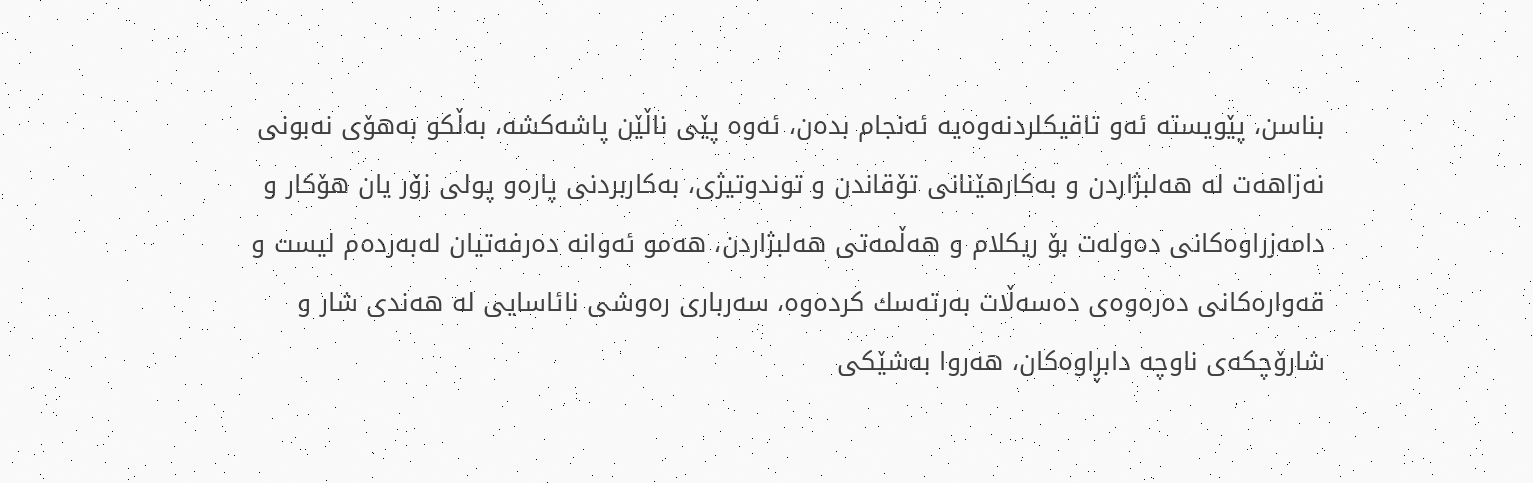بناسن، پێویسته‌ ئه‌و تاقیكلردنه‌وه‌یه‌ ئه‌نجام بده‌ن، ئه‌وه‌ پێی ناڵێن پاشه‌كشه‌، به‌ڵكو به‌هۆی نه‌بونی نه‌زاهه‌ت له‌ هه‌لبژاردن و به‌كارهێنانی تۆقاندن و توندوتیژی، به‌كاربردنی پاره‌و پولی زۆر یان هۆكار و دامه‌زراوه‌كانی ده‌وله‌ت بۆ ریكلام و هه‌ڵمه‌تی هه‌لبژاردن، هه‌مو ئه‌وانه‌ ده‌رفه‌تیان له‌به‌رده‌م لیست و قه‌واره‌كانی ده‌ره‌وه‌ی ده‌سه‌ڵات به‌رته‌سك كرده‌وه‌، سه‌رباری ره‌وشی نائاسایی له‌ هه‌ندی شار و شارۆچكه‌ی ناوچه‌ دابڕاوه‌كان، هه‌روا به‌شێكی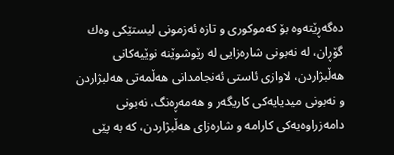ده‌گه‌ڕێته‌وه‌ بۆ كه‌موكوری و تازه‌ ئه‌زمونی لیستێكی وه‌ك گۆڕان، له‌ نه‌بونی شاره‌زایی له‌ رێوشوێنه‌ نوێیه‌كانی هه‌ڵبژاردن، لاوازی ئاستی ئه‌نجامدانی هه‌ڵمه‌تی هه‌لبژاردن و نه‌بونی میدیایه‌كی كاریگه‌ر و هه‌مه‌ڕه‌نگ، نه‌بونی دامه‌زراوه‌یه‌كی كارامه‌ و شاره‌زای هه‌ڵبژاردن، كه‌ به‌ پێی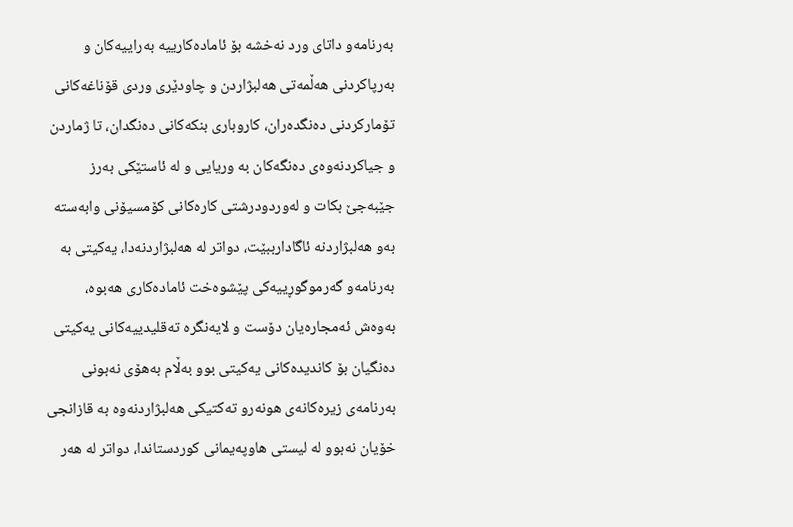به‌رنامه‌و داتای ورد نه‌خشه‌ بۆ ئاماده‌كارییه‌ به‌راییه‌كان و به‌رپاكردنی هه‌ڵمه‌تی هه‌لبژاردن و چاودێری وردی قۆناغه‌كانی تۆماركردنی ده‌نگده‌ران، كاروباری بنكه‌كانی ده‌نگدان، تا ژماردن و جیاكردنه‌وه‌ی ده‌نگه‌كان به‌ وریایی و له‌ ئاستێكی به‌رز جێبه‌جێ بكات و له‌وردودرشتی كاره‌كانی كۆمسیۆنی وابه‌سته‌ به‌و هه‌لبژاردنه‌ ئاگادارببێت، دواتر له‌ هه‌لبژاردنه‌دا، یه‌كیتی به‌ به‌رنامه‌و گه‌رموگوڕییه‌كی پێشوه‌خت ئاماده‌كاری هه‌بوه‌، به‌وه‌ش ئه‌مجاره‌یان دۆست و لایه‌نگره‌ ته‌قلیدییه‌كانی یه‌كیتی ده‌نگیان بۆ كاندیده‌كانی یه‌كیتی بوو به‌ڵام به‌هۆی نه‌بونی به‌رنامه‌ی زیره‌كانه‌ی هونه‌رو ته‌كتیكی هه‌لبژاردنه‌وه‌ به‌ قازانجی خۆیان نه‌بوو له‌ لیستی هاوپه‌یمانی كوردستاندا، دواتر له‌ هه‌ر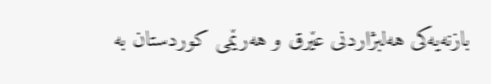بازنه‌یه‌كی هه‌لبژاردنی عێرق و هه‌رێمی كوردستان به‌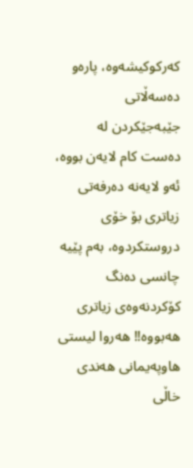كه‌ركوكیشه‌وه‌، پاره‌و ده‌سه‌ڵاتی جێبه‌جێكردن له‌ ده‌ست كام لایه‌ن بووه‌، ئه‌و لایه‌نه‌ ده‌رفه‌تی زیاتری بۆ خۆی دروستكردوه‌، به‌م پێیه‌ چانسی ده‌نگ كۆكردنه‌وه‌ی زیاتری هه‌بووه‌!! هه‌روا لیستی هاوپه‌یمانی هه‌ندی خاڵی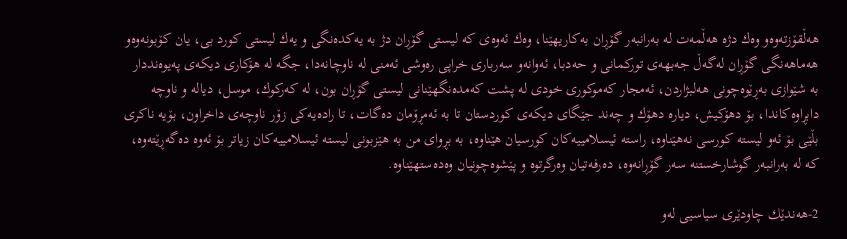هه‌ڵقۆزته‌وه‌و وه‌ك دژه‌ هه‌ڵمه‌ت له‌ به‌رانبه‌ر گۆڕان به‌كاریهێنا، وه‌ك ئه‌وه‌ی كه‌ لیستی گۆڕان دژ به‌ یه‌كده‌نگی و یه‌ك لیستی كورد بی، یان كۆبونه‌وه‌و هه‌ماهه‌نگی گۆڕان له‌گه‌ڵ جه‌بهه‌ی توركمانی و حه‌دبا، ئه‌وانه‌و سه‌رباری خراپی ره‌وشی ئه‌منی له‌ ناوچانه‌دا، جگه‌ له‌ هۆكاری دیكه‌ی په‌یوه‌نددار به‌ شێوازی به‌ڕێوه‌چونی هه‌لبژاردن، ئه‌مجار كه‌موكوری خودی له‌ پشت كه‌مده‌نگهێنانی لیستی گۆڕان بون، له‌ كه‌ركوك، موسل، دیاله‌ و ناوچه‌ دابڕاوه‌كاندا، بۆ دهۆكیش، دیاره‌ دهۆك و چه‌ند جێگای دیكه‌ی كوردستان تا به‌ ئه‌مڕۆمان ده‌گات، تا راده‌یه‌كی زۆر ناوچه‌ی داخراون، بۆیه‌ ناكری بڵێی بۆ ئه‌و لیسته‌ كورسی نه‌هێناوه‌، راسته‌ ئیسلامییه‌كان كورسیان هێناوه‌، به‌ بڕوای من به‌ هێزبونی لیسته‌ ئیسلامییه‌كان زیاتر بۆ ئه‌وه‌ ده‌گه‌ڕێته‌وه‌، كه‌ له‌ به‌رانبه‌ر گوشارخستنه‌ سه‌ر گۆڕانه‌وه‌، ده‌رفه‌تیان وه‌رگرتوه‌ و پێشوه‌چونیان وه‌ده‌ستهێناوه‌.

2-هه‌ندێك چاودێری سیاسیی له‌و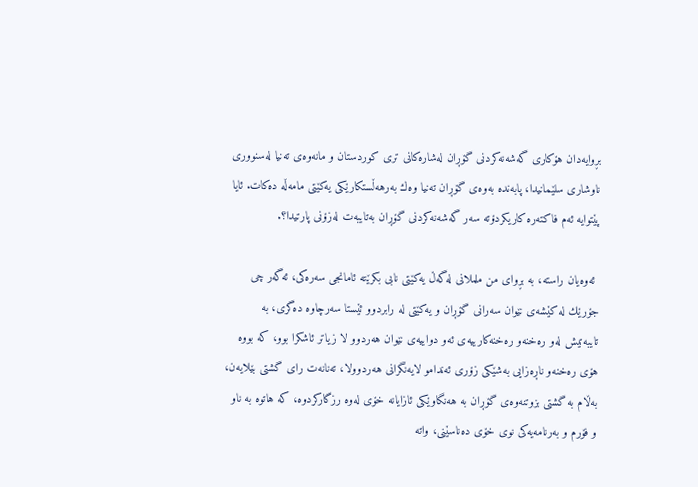بڕوایه‌دان هۆكاری گه‌شه‌نه‌كردنی گۆڕان له‌شاره‌كانی تری كوردستان و مانه‌وه‌ی ته‌نیا له‌سنووری ناوشاری سلێمانیدا، پابه‌نده‌ به‌وه‌ی گۆڕان ته‌نیا وه‌ك به‌رهه‌ڵستكارێكی یه‌كێتی مامه‌ڵه‌ ده‌كات. ئایا پێتوایه‌ ئه‌م فاكته‌ره‌ كاریكردۆته‌ سه‌ر گه‌شه‌نه‌كردنی گۆڕان به‌تایبه‌ت له‌زۆنی پارتیدا؟.

 ئه‌وه‌یان راسته‌، به‌ بڕوای من ململانی له‌گه‌ڵ یه‌كێتی نابی بكرێته‌ ئامانجی سه‌ره‌كی، ئه‌گه‌ر چی جۆرێك له‌ كێشه‌ی نێوان سه‌رانی گۆڕان و یه‌كێتی له‌ رابردوو ئێستا سه‌رچاوه‌ ده‌گری، به‌ تایبه‌تیش له‌و ره‌خنه‌و ره‌خنه‌كارییه‌ی ئه‌و دواییه‌ی نێوان هه‌ردوو لا زیاتر ئاشكرا بوو، كه‌ بووه‌ هۆی ره‌خنه‌و ناڕه‌زایی به‌شێكی زۆری ئه‌ندامو لایه‌نگرانی هه‌ردوولا، ته‌نانه‌ت رای گشتی بێلایه‌ن، به‌ڵام به‌ گشتی بزوتنه‌وه‌ی گۆڕان به‌ هه‌نگاوێكی ئازایانه‌ خۆی له‌وه‌ رزگاركردوه‌، كه‌ هاتوه‌ به‌ ناو و فۆرم و به‌رنامه‌یه‌كی نوی خۆی ده‌ناسێنی، واته‌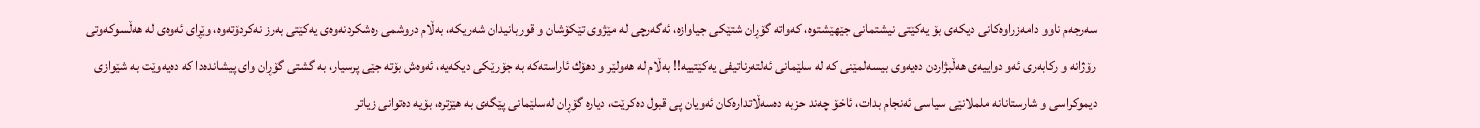سه‌رجه‌م ناوو دامه‌زراوه‌كانی دیكه‌ی بۆ یه‌كێتی نیشتمانی جێهێشتوه‌، كه‌واته‌ گۆڕان شتێكی جیاوازه‌، ئه‌گه‌رچی له‌ مێژوی تێكۆشان و قوربانیدان شه‌ریكه‌، به‌ڵام دروشمی ره‌شكردنه‌وه‌ی یه‌كێتی به‌رز نه‌كردۆته‌وه‌، وێڕای ئه‌وه‌ی له‌ هه‌ڵسوكه‌وتی رۆژانه‌ و ركابه‌ری ئه‌و دواییه‌ی هه‌ڵبژاردن ده‌یه‌وی بیسه‌لمێنی كه‌ له‌ سلێمانی ئه‌لته‌رناتیفی یه‌كێتییه‌!! به‌ڵام له‌ هه‌ولێر و دهۆك ئاراسته‌كه‌ به‌ جۆرێكی دیكه‌یه‌، ئه‌وه‌ش بۆته‌ جێی پرسیار، به‌ گشتی گۆڕان وای پیشانده‌دا كه‌ ده‌یه‌وێت به‌ شێوازی دیموكراسی و شارستانانه‌ ململانێی سیاسی ئه‌نجام بدات، ئاخۆ چه‌ند حزبه‌ ده‌سه‌ڵاتداره‌كان ئه‌ویان پی قبول ده‌كرێت، دیاره‌ گۆڕان له‌سلێمانی پێگه‌ی به‌ هێزتره‌، بۆیه‌ ده‌توانی زیاتر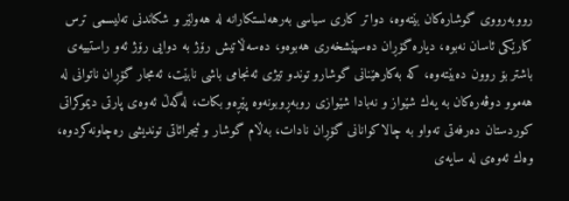رووبه‌رووی گوشاره‌كان بێته‌وه‌، دواتر كاری سیاسی به‌رهه‌لستكارانه‌ له‌ هه‌ولێر و شكاندنی ته‌لیسمی ترس كارێكی ئاسان نه‌بوه‌، دیاره‌ گۆڕان ده‌سپێشخه‌ری هه‌بوه‌و، ده‌سه‌ڵاتیش رۆژ به‌ دوایی رۆژ ئه‌و راستییه‌ی باشتر بۆ روون ده‌بێته‌وه‌، كه‌ به‌كارهێنانی گوشارو توندو تیژی ئه‌نجامی باشی نابێت، ئه‌مجار گۆڕان ناتوانی له‌ هه‌موو دوڤه‌ره‌كان به‌ یه‌ك شێواز و نه‌بادا شێوازی روبه‌ڕوبونه‌وه‌ پێڕه‌و بكات، له‌گه‌ڵ ئه‌وه‌ی پارتی دیموكراتی كوردستان ده‌رفه‌تی ته‌واو به‌ چالاكوانانی گۆڕان نادات، به‌ڵام گوشار و ئیجرائاتی توندیشی ره‌چاونه‌كردوه‌، وه‌ك ئه‌وه‌ی له‌ سایه‌ی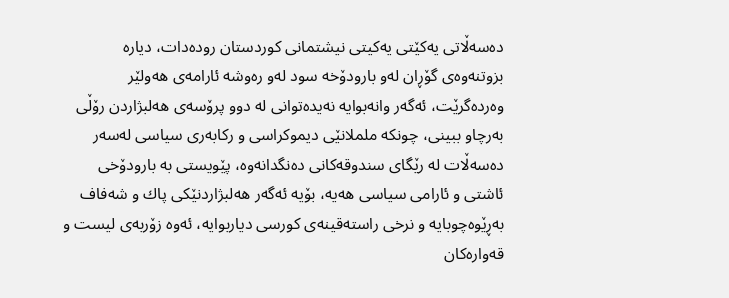ده‌سه‌ڵاتی یه‌كێتی یه‌كیتی نیشتمانی كوردستان روده‌دات، دیاره‌ بزوتنه‌وه‌ی گۆڕان له‌و بارودۆخه‌ سود له‌و ره‌وشه‌ ئارامه‌ی هه‌ولێر وه‌رده‌گرێت، ئه‌گه‌ر وانه‌بوایه‌ نه‌یده‌توانی له‌ دوو پرۆسه‌ی هه‌لبژاردن رۆڵی به‌رچاو ببینی، چونكه‌ ململانێی دیموكراسی و ركابه‌ری سیاسی له‌سه‌ر ده‌سه‌ڵات له‌ رێگای سندوقه‌كانی ده‌نگدانه‌وه‌، پێویستی به‌ بارودۆخی ئاشتی و ئارامی سیاسی هه‌یه‌، بۆیه‌ ئه‌گه‌ر هه‌لبژاردنێكی پاك و شه‌فاف به‌ڕێوه‌چوبایه‌ و نرخی راسته‌قینه‌ی كورسی دیاربوایه‌، ئه‌وه‌ زۆربه‌ی لیست و قه‌واره‌كان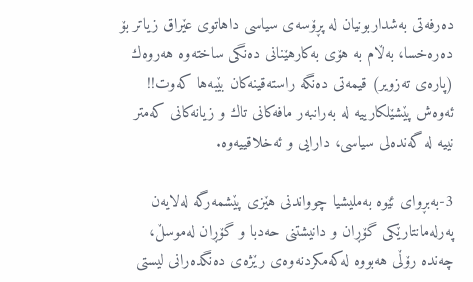ده‌رفه‌تی به‌شداربونیان له‌ پڕۆسه‌ی سیاسی داهاتوی عێراق زیاتر بۆ ده‌ره‌خسا، به‌ڵام به‌ هۆی به‌كارهێنانی ده‌نگی ساخته‌وه‌ هه‌روه‌ك (پاره‌ی ته‌زویر) قیمه‌تی ده‌نگه‌ راسته‌قینه‌كان بێبه‌ها كه‌وت!! ئه‌وه‌ش پێشێلكارییه‌ له‌ به‌رانبه‌ر مافه‌كانی تاك و زیانه‌كانی كه‌متر نییه‌ له‌ گه‌نده‌لی سیاسی، دارایی و ئه‌خلاقییه‌وه‌.

3-به‌بڕوای ئێوه‌ به‌ملیشیا چوواندنی هێزی پێشمه‌رگه‌ له‌لایه‌ن په‌رله‌مانتارێكی گۆڕان و دانیشتنی حه‌دبا و گۆڕان له‌موسڵ، چه‌نده‌ رۆڵی هه‌بووه‌ له‌كه‌مكردنه‌وه‌ی رێژه‌ی ده‌نگده‌رانی لیستی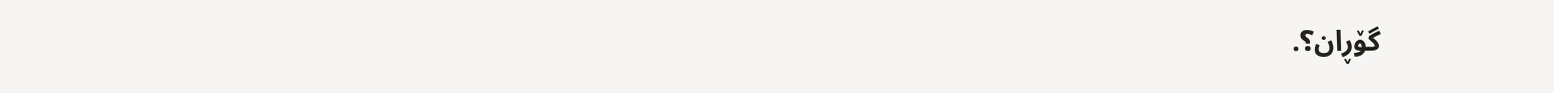گۆڕان؟.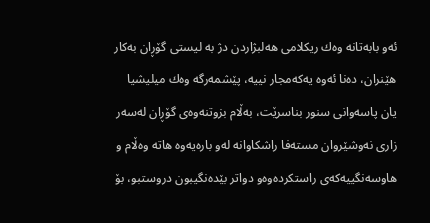ئه‌و بابه‌تانه‌ وه‌ك ریكلامی هه‌لبژاردن دژ به‌ لیستی گۆڕان به‌كار هێنران، ده‌نا ئه‌وه‌ یه‌كه‌مجار نییه‌، پێشمه‌رگه‌ وه‌ك میلیشیا یان پاسه‌وانی سنور بناسرێت، به‌ڵام بزوتنه‌وه‌ی گۆڕان له‌سه‌ر زاری نه‌وشێروان مسته‌فا راشكاوانه‌ له‌و باره‌یه‌وه‌ هاته‌ وه‌ڵام و هاوسه‌نگییه‌كه‌ی راستكرده‌وه‌و دواتر بێده‌نگیبون دروستبو، بۆ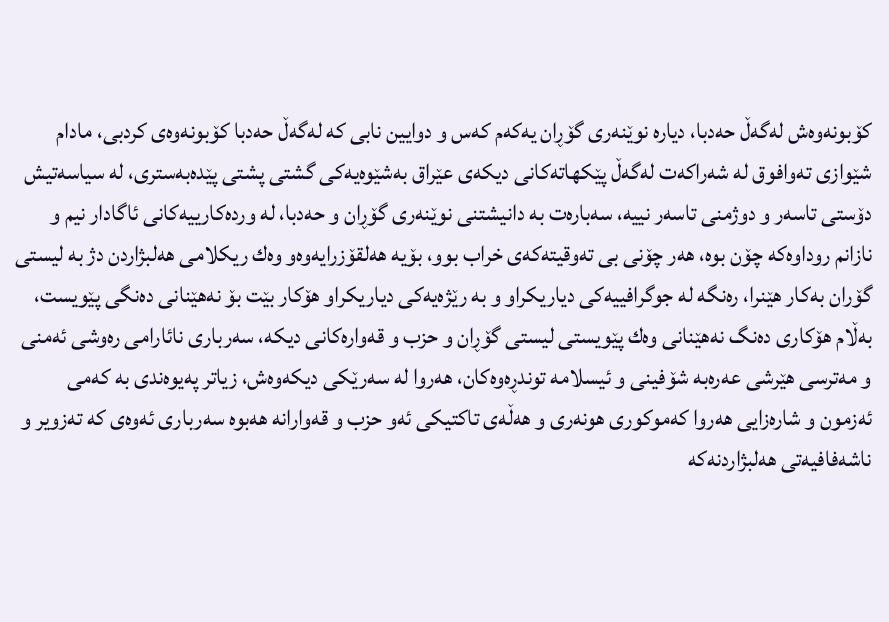كۆبونه‌وه‌ش له‌گه‌ڵ حه‌دبا، دیاره‌ نوێنه‌ری گۆڕان یه‌كه‌م كه‌س و دوایین نابی كه‌ له‌گه‌ڵ حه‌دبا كۆبونه‌وه‌ی كردبی، مادام شێوازی ته‌وافوق له‌ شه‌راكه‌ت له‌گه‌ڵ پێكهاته‌كانی دیكه‌ی عێراق به‌شێوه‌یه‌كی گشتی پشتی پێده‌به‌ستری، له‌ سیاسه‌تیش دۆستی تاسه‌ر و دوژمنی تاسه‌ر نییه‌، سه‌باره‌ت به‌ دانیشتنی نوێنه‌ری گۆڕان و حه‌دبا، له‌ ورده‌كارییه‌كانی ئاگادار نیم و نازانم روداوه‌كه‌ چۆن بوه‌، هه‌ر چۆنی بی ته‌وقیته‌كه‌ی خراب بوو، بۆیه‌ هه‌لقۆزرایه‌وه‌و وه‌ك ریكلامی هه‌لبژاردن دژ به‌ لیستی گۆران به‌كار هێنرا، ره‌نگه‌ له‌ جوگرافییه‌كی دیاریكراو و به‌ رێژه‌یه‌كی دیاریكراو هۆكار بێت بۆ نه‌هێنانی ده‌نگی پێویست، به‌ڵام هۆكاری ده‌نگ نه‌هێنانی وه‌ك پێویستی لیستی گۆڕان و حزب و قه‌واره‌كانی دیكه‌، سه‌رباری نائارامی ره‌وشی ئه‌منی و مه‌ترسی هێرشی عه‌ره‌به‌ شۆفینی و ئیسلامه‌ توندڕه‌وه‌كان، هه‌روا له‌ سه‌رێكی دیكه‌وه‌ش، زیاتر په‌یوه‌ندی به‌ كه‌می ئه‌زمون و شاره‌زایی هه‌روا كه‌موكوری هونه‌ری و هه‌ڵه‌ی تاكتیكی ئه‌و حزب و قه‌وارانه‌ هه‌بوه‌ سه‌رباری ئه‌وه‌ی كه‌ ته‌زویر و ناشه‌فافیه‌تی هه‌لبژاردنه‌كه‌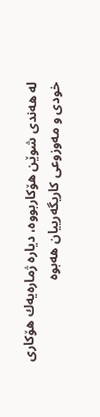له‌ هه‌ندی شوێن هۆكاربووه‌، دیاره‌ ژماره‌یه‌ك هۆكاری خودی و مه‌وزوعی كاریگه‌رییان هه‌بوه‌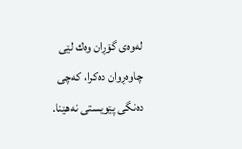له‌وه‌ی گۆڕان وه‌ك لێی چاوه‌ڕوان ده‌كرا، كه‌چی ده‌نگی پێویستی نه‌هێنا.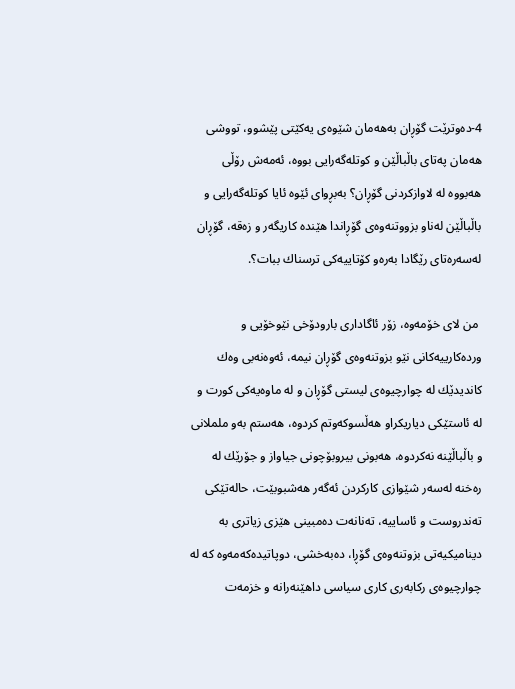4-ده‌وترێت گۆڕان به‌هه‌مان شێوه‌ی یه‌كێتی پێشوو، تووشی هه‌مان په‌تای باڵباڵێن و كوتله‌گه‌رایی بووه‌، ئه‌مه‌ش رۆڵی هه‌بووه‌ له‌ لاوازكردنی گۆڕان؟ به‌بڕوای ئێوه‌ ئایا كوتله‌گه‌رایی و باڵباڵێن له‌ناو بزووتنه‌وه‌ی گۆڕاندا هێنده‌ كاریگه‌ر و زه‌قه‌، گۆڕان له‌سه‌ره‌تای رێگادا به‌ره‌و كۆتاییه‌كی ترسناك ببات؟.

 من لای خۆمه‌وه‌، زۆر ئاگاداری بارودۆخی نێوخۆیی و ورده‌كارییه‌كانی نێو بزوتنه‌وه‌ی گۆڕان نیمه‌، ئه‌وه‌نه‌بی وه‌ك كاندیدێك له‌ چوارچیوه‌ی لیستی گۆڕان و له‌ ماوه‌یه‌كی كورت و له‌ ئاستێكی دیاریكراو هه‌ڵسوكه‌وتم كردوه‌، هه‌ستم به‌و ململانی و باڵباڵێنه‌ نه‌كردوه‌، هه‌بونی بیروبۆچونی جیاواز و جۆرێك له‌ ره‌خنه‌ له‌سه‌ر شێوازی كاركردن ئه‌گه‌ر هه‌شبوبێت، حاله‌تێكی ته‌ندروست و ئاساییه‌، ته‌نانه‌ت ده‌مبینی هێزی زیاتری به‌ دینامیكیه‌تی بزوتنه‌وه‌ی گۆڕا، ده‌به‌خشی، دوپاتیده‌كه‌مه‌وه‌ كه‌ له‌ چوارچیوه‌ی ركابه‌ری كاری سیاسی داهێنه‌رانه‌ و خزمه‌ت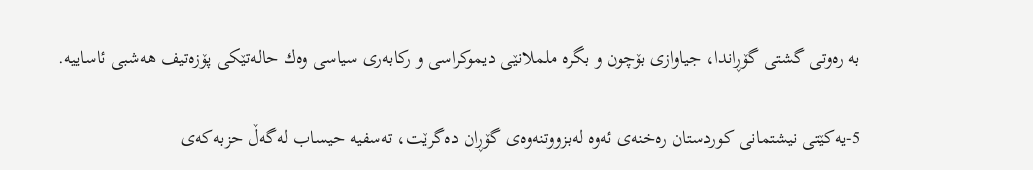به‌ ره‌وتی گشتی گۆڕاندا، جیاوازی بۆچون و بگره‌ ململانێی دیموكراسی و ركابه‌ری سیاسی وه‌ك حاله‌تێكی پۆزه‌تیف هه‌شبی ئاساییه‌.

5-یه‌كێتی نیشتمانی كوردستان ره‌خنه‌ی ئه‌وه‌ له‌بزووتنه‌وه‌ی گۆڕان ده‌گرێت، ته‌سفیه‌ حیساب له‌گه‌ڵ حزبه‌كه‌ی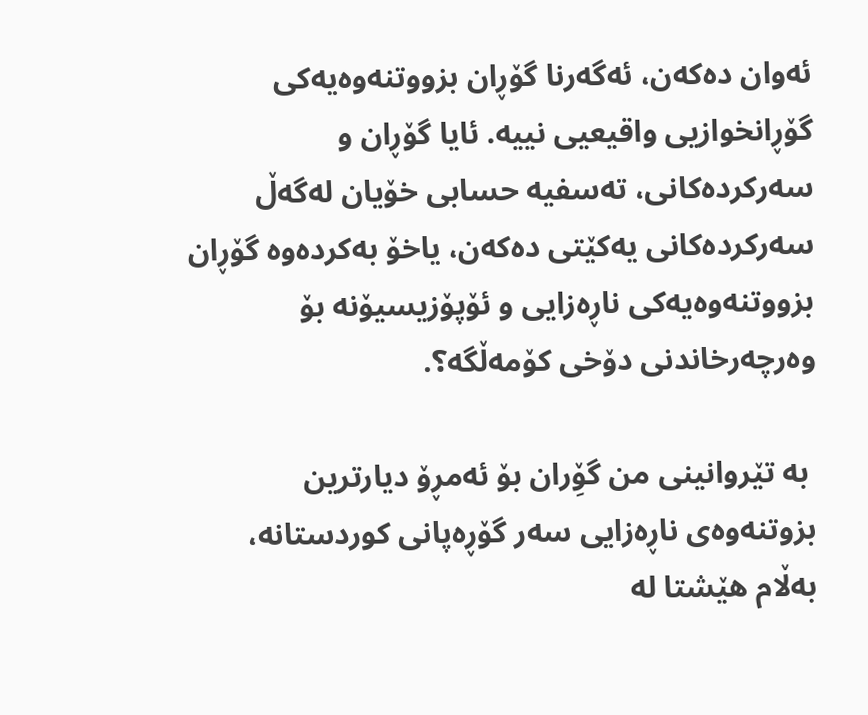ئه‌وان ده‌كه‌ن، ئه‌گه‌رنا گۆڕان بزووتنه‌وه‌یه‌كی گۆڕانخوازیی واقیعیی نییه‌. ئایا گۆڕان و سه‌ركرده‌كانی، ته‌سفیه‌ حسابی خۆیان له‌گه‌ڵ سه‌ركرده‌كانی یه‌كێتی ده‌كه‌ن، یاخۆ به‌كرده‌وه‌ گۆڕان بزووتنه‌وه‌یه‌كی ناڕه‌زایی و ئۆپۆزیسیۆنه‌ بۆ وه‌رچه‌رخاندنی دۆخی كۆمه‌ڵگه‌؟.

 به‌ تێروانینی من گۆِران بۆ ئه‌مڕۆ دیارترین بزوتنه‌وه‌ی ناڕه‌زایی سه‌ر گۆڕه‌پانی كوردستانه‌، به‌ڵام هێشتا له‌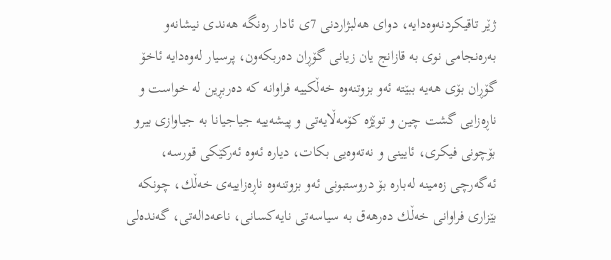ژێر تاقیكردنه‌وه‌دایه‌، دوای هه‌لبژاردنی 7ی ئادار ره‌نگه‌ هه‌ندی نیشانه‌و به‌ره‌نجامی نوی به‌ قازانج یان زیانی گۆڕان ده‌ربكه‌ون، پرسیار له‌وه‌دایه‌ ئاخۆ گۆڕان بۆی هه‌یه‌ ببێته‌ ئه‌و بزوتنه‌وه‌ خه‌ڵكییه‌ فراوانه‌ كه‌ ده‌ربڕین له‌ خواست و ناڕه‌زایی گشت چین و توێژه‌ كۆمه‌ڵایه‌تی و پیشه‌ییه‌ جیاجیانا به‌ جیاوازی بیرو بۆچونی فیكری، ئایینی و نه‌ته‌وه‌یی بكات، دیاره‌ ئه‌وه‌ ئه‌ركێكی قورسه‌، ئه‌گه‌رچی زه‌مینه‌ له‌باره‌ بۆ دروستبونی ئه‌و بزوتنه‌وه‌ ناڕه‌زاییه‌ی خه‌ڵك، چونكه‌ بێزاری فراوانی خه‌ڵك ده‌رهه‌ق به‌ سیاسه‌تی نایه‌كسانی، ناعه‌داله‌تی، گه‌نده‌لی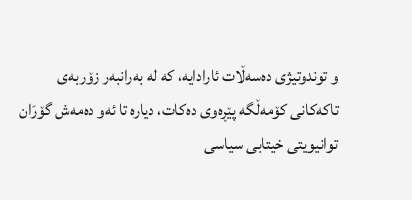و توندوتیژی ده‌سه‌ڵات ئارادایه‌، كه‌ له‌ به‌رانبه‌ر زۆربه‌ی تاكه‌كانی كۆمه‌ڵگه‌ پێڕه‌وی ده‌كات، دیاره‌ تا ئه‌و ده‌مه‌ش گۆرَان توانیویتی خیتابی سیاسی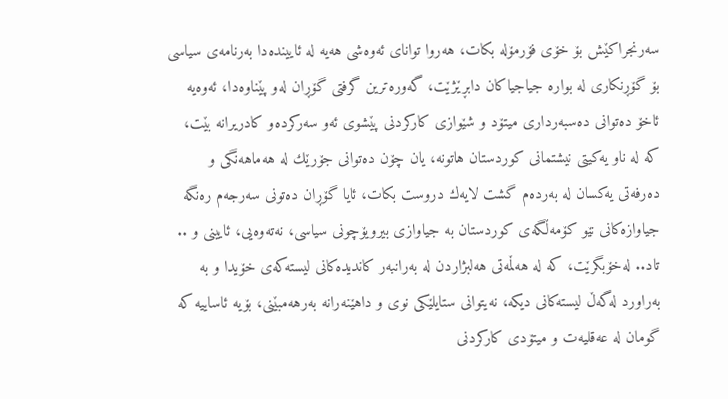سه‌رنجراكێش بۆ خۆی فۆرمۆله‌ بكات، هه‌روا توانای ئه‌وه‌شی هه‌یه‌ له‌ ئایینده‌دا به‌رنامه‌ی سیاسی بۆ گۆڕنكاری له‌ بواره‌ جیاجیاكان دابڕێژێت، گه‌وره‌ترین گرفتی گۆڕان له‌و پێناوه‌دا، ئه‌وه‌یه‌ ئاخۆ ده‌توانی ده‌سبه‌رداری میتۆد و شێوازی كاركردنی پێشوی ئه‌و سه‌ركرده‌و كادریرانه‌ بێت، كه‌ له‌ ناو یه‌كیتی نیشتمانی كوردستان هاتونه‌، یان چۆن ده‌توانی جۆرێك له‌ هه‌ماهه‌نگی و ده‌رفه‌تی یه‌كسان له‌ به‌رده‌م گشت لایه‌ك دروست بكات، ئایا گۆڕان ده‌تونی سه‌رجه‌م ره‌نگه‌ جیاوازه‌كانی نێو كۆمه‌ڵگه‌ی كوردستان به‌ جیاوازی بیرویۆچونی سیاسی، نه‌ته‌وه‌یی، ئایینی و .. تاد.. له‌خۆبگرێت، كه‌ له‌ هه‌ڵمه‌تی هه‌لبژاردن له‌ به‌رانبه‌ر كاندیده‌كانی لیسته‌كه‌ی خۆیدا و به‌ به‌راورد له‌گه‌ڵ لیسته‌كانی دیكه‌، نه‌یتوانی ستایلێكی نوی و داهێنه‌رانه‌ به‌رهه‌مبێنی، بۆیه‌ ئاساییه‌ كه‌ گومان له‌ عه‌قلیه‌ت و میتۆدی كاركردنی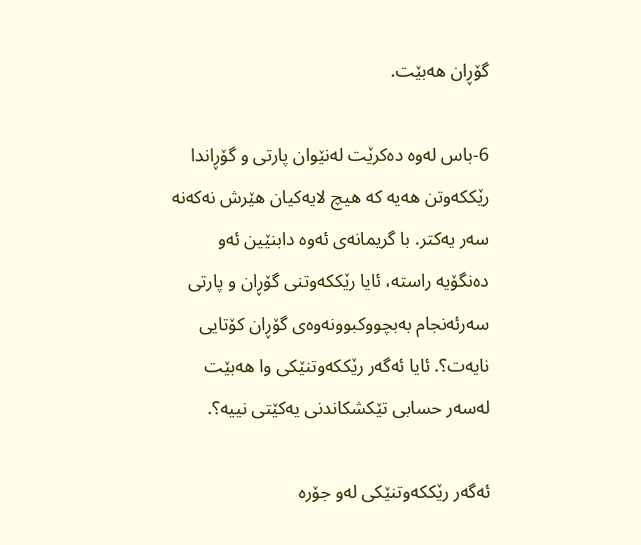گۆڕان هه‌بێت.

6-باس له‌وه‌ ده‌كرێت له‌نێوان پارتی و گۆڕاندا رێككه‌وتن هه‌یه‌ كه‌ هیچ لایه‌كیان هێرش نه‌كه‌نه‌ سه‌ر یه‌كتر. با گریمانه‌ی ئه‌وه‌ دابنێین ئه‌و ده‌نگۆیه‌ راسته‌، ئایا رێككه‌وتنی گۆڕان و پارتی سه‌رئه‌نجام به‌بچووكبوونه‌وه‌ی گۆڕان كۆتایی نایه‌ت؟. ئایا ئه‌گه‌ر رێككه‌وتنێكی وا هه‌بێت له‌سه‌ر حسابی تێكشكاندنی یه‌كێتی نییه‌؟.

ئه‌گه‌ر رێككه‌وتنێكی له‌و جۆره‌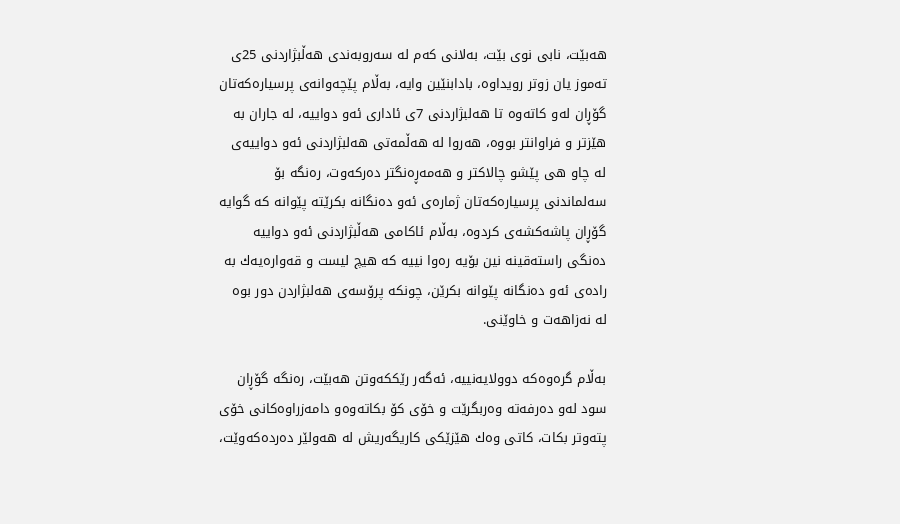هه‌بێت، نابی نوی بێت، به‌لانی كه‌م له‌ سه‌روبه‌ندی هه‌ڵبژاردنی 25ی ته‌موز یان زوتر رویداوه‌، بادابنێین وایه‌، به‌ڵام پێچه‌وانه‌ی پرسیاره‌كه‌تان گۆڕان له‌و كاته‌وه‌ تا هه‌لبژاردنی 7ی ئاداری ئه‌و دواییه‌، له‌ جاران به‌ هێزتر و فراوانتر بووه‌، هه‌روا له‌ هه‌ڵمه‌تی هه‌لبژاردنی ئه‌و دواییه‌ی له‌ چاو هی پێشو چالاكتر و هه‌مه‌ڕه‌نگتر ده‌ركه‌وت، ره‌نگه‌ بۆ سه‌لماندنی پرسیاره‌كه‌تان ژماره‌ی ئه‌و ده‌نگانه‌ بكرێته‌ پێوانه‌ كه‌ گوایه‌ گۆڕان پاشه‌كشه‌ی كردوه‌، به‌ڵام ئاكامی هه‌ڵبژاردنی ئه‌و دواییه‌ ده‌نگی راسته‌قینه‌ نین بۆیه‌ ره‌وا نییه‌ كه‌ هیچ لیست و قه‌واره‌یه‌ك به‌ راده‌ی ئه‌و ده‌نگانه‌ پێوانه‌ بكرێن، چونكه‌ پرۆسه‌ی هه‌لبژاردن دور بوه‌ له‌ نه‌زاهه‌ت و خاوێنی.

به‌ڵام گره‌وه‌كه‌ دوولایه‌نییه‌، ئه‌گه‌ر رێككه‌وتن هه‌بێت، ره‌نگه‌ گۆڕان سود له‌و ده‌رفه‌ته‌ وه‌ربگرێت و خۆی كۆ بكاته‌وه‌و دامه‌زراوه‌كانی خۆی پته‌وتر بكات، كاتی وه‌ك هێزێكی كاریگه‌ریش له‌ هه‌ولێر ده‌رده‌كه‌وێت،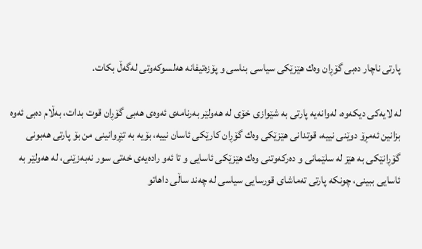پارتی ناچار ده‌بی گۆڕان وه‌ك هێزێكی سیاسی بناسی و پۆزه‌تیفانه‌ هه‌لسوكه‌وتی له‌گه‌ڵ بكات.

له‌ لایه‌كی دیكه‌وه‌، له‌وانه‌یه‌ پارتی به‌ شێوازی خۆی له‌ هه‌ولێر به‌رنامه‌ی ئه‌وه‌ی هه‌بی گۆڕان قوت بدات، به‌ڵام ده‌بی ئه‌وه‌ بزانین ئه‌مڕۆ دوێنی نییه‌، قوتدانی هێزێكی وه‌ك گۆڕان كارێكی ئاسان نییه‌، بۆیه‌ به‌ تێڕوانینی من بۆ پارتی هه‌بونی گۆڕانێكی به‌ هێز له‌ سلێمانی و ده‌ركه‌وتنی وه‌ك هێزێكی ئاسایی و تا ئه‌و راده‌یه‌ی خه‌تی سور نه‌به‌زێنی، له‌ هه‌ولێر به‌ ئاسایی ببینی، چونكه‌ پارتی ته‌ماشای قورسایی سیاسی له‌ چه‌ند ساڵی داهاتو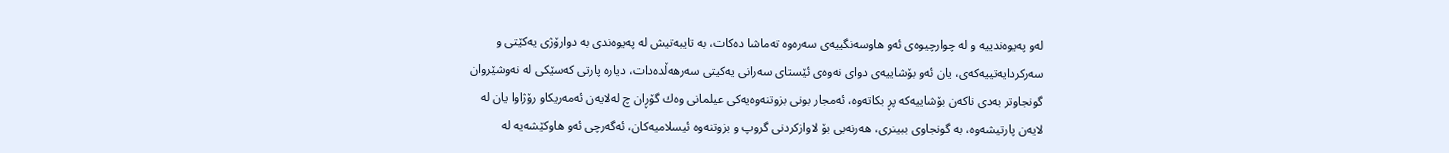له‌و په‌یوه‌ندییه‌ و له‌ چوارچیوه‌ی ئه‌و هاوسه‌نگییه‌ی سه‌ره‌وه‌ ته‌ماشا ده‌كات، به‌ تایبه‌تیش له‌ په‌یوه‌ندی به‌ دوارۆژی یه‌كێتی و سه‌ركردایه‌تییه‌كه‌ی، یان ئه‌و بۆشاییه‌ی دوای نه‌وه‌ی ئێستای سه‌رانی یه‌كیتی سه‌رهه‌ڵده‌دات، دیاره‌ پارتی كه‌سێكی له‌ نه‌وشێروان گونجاوتر به‌دی ناكه‌ن بۆشاییه‌كه‌ پڕ بكاته‌وه‌، ئه‌مجار بونی بزوتنه‌وه‌یه‌كی عیلمانی وه‌ك گۆڕان چ له‌لایه‌ن ئه‌مه‌ریكاو رۆژاوا یان له‌ لایه‌ن پارتیشه‌وه‌، به‌ گونجاوی ببینری، هه‌رنه‌بی بۆ لاوازكردنی گروپ و بزوتنه‌وه‌ ئیسلامیه‌كان، ئه‌گه‌رچی ئه‌و هاوكێشه‌یه‌ له‌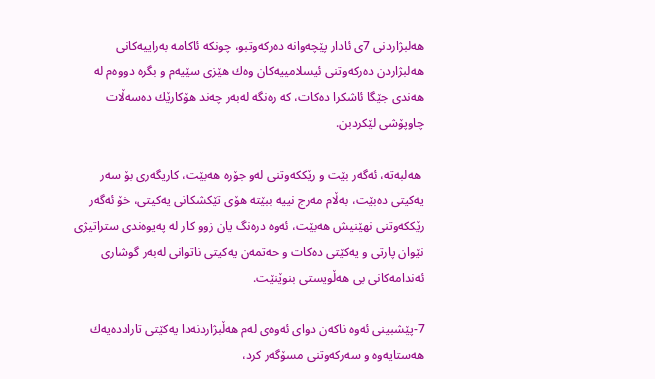هه‌لبژاردنی 7ی ئادار پێچه‌وانه‌ ده‌ركه‌وتبو، چونكه‌ ئاكامه‌ به‌راییه‌كانی هه‌لبژاردن ده‌ركه‌وتنی ئیسلامییه‌كان وه‌ك هێزی سێیه‌م و بگره‌ دووه‌م له‌ هه‌ندی جێگا ئاشكرا ده‌كات، كه‌ ره‌نگه‌ له‌به‌ر چه‌ند هۆكارێك ده‌سه‌ڵات چاوپۆشی لێكردبن.

 هه‌لبه‌ته‌، ئه‌گه‌ر بێت و رێككه‌وتنی له‌و جۆره‌ هه‌بێت، كاریگه‌ری بۆ سه‌ر یه‌كیتی ده‌بێت، به‌ڵام مه‌رج نییه‌ ببێته‌ هۆی تێكشكانی یه‌كیتی، خۆ ئه‌گه‌ر رێككه‌وتنی نهێنیش هه‌بێت، ئه‌وه‌ دره‌نگ یان زوو كار له‌ په‌یوه‌ندی ستراتیژی نێوان پارتی و یه‌كێتی ده‌كات و حه‌تمه‌ن یه‌كیتی ناتوانی له‌به‌ر گوشاری ئه‌ندامه‌كانی بی هه‌ڵویستی بنوێنێت.

7-پێشبینی ئه‌وه‌ ناكه‌ن دوای ئه‌وه‌ی له‌م هه‌ڵبژاردنه‌دا یه‌كێتی تارادده‌یه‌ك هه‌ستایه‌وه‌ و سه‌ركه‌وتنی مسۆگه‌ر كرد،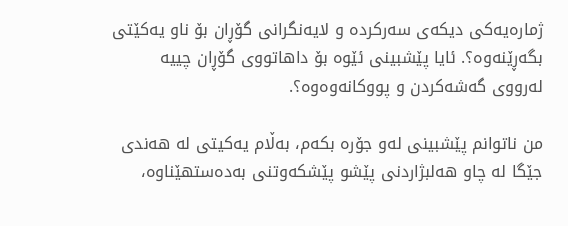ژماره‌یه‌كی دیكه‌ی سه‌ركرده‌ و لایه‌نگرانی گۆڕان بۆ ناو یه‌كێتی بگه‌ڕێنه‌وه‌؟. ئایا پێشبینی ئێوه‌ بۆ داهاتووی گۆڕان چییه‌ له‌رووی گه‌شه‌كردن و پووكانه‌وه‌وه‌؟.

من ناتوانم پێشبینی له‌و جۆره‌ بكه‌م، به‌ڵام یه‌كیتی له‌ هه‌ندی جێگا له‌ چاو هه‌لبژاردنی پێشو پێشكه‌وتنی به‌ده‌ستهێناوه‌،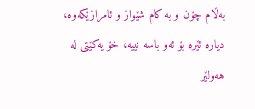به‌ڵام چۆن و به‌ كام شێواز و ئامرازێكه‌وه‌، دیاره‌ ئێره‌ بۆ ئه‌و باسه‌ نییه‌، خۆ یه‌كێتی له‌ هه‌ولێر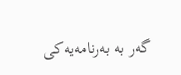گه‌ر به‌ به‌رنامه‌یه‌كی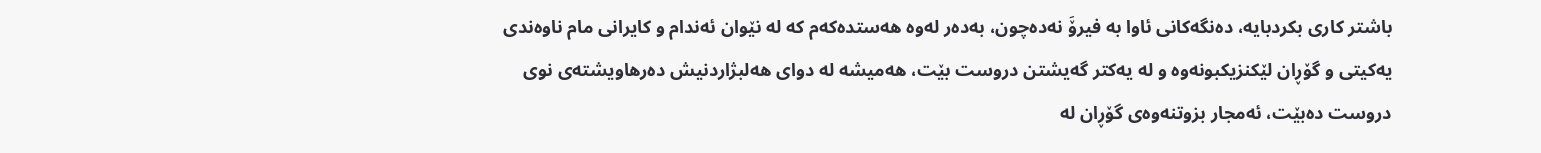باشتر كاری بكردبایه‌، ده‌نگه‌كانی ئاوا به‌ فیرۆَ نه‌ده‌چون، به‌ده‌ر له‌وه‌ هه‌ستده‌كه‌م كه‌ له‌ نێوان ئه‌ندام و كایرانی مام ناوه‌ندی یه‌كیتی و گۆڕان لێكنزیكبونه‌وه‌ و له‌ یه‌كتر گه‌یشتن دروست بێت، هه‌میشه‌ له‌ دوای هه‌لبژاردنیش ده‌رهاویشته‌ی نوی دروست ده‌بێت، ئه‌مجار بزوتنه‌وه‌ی گۆڕان له‌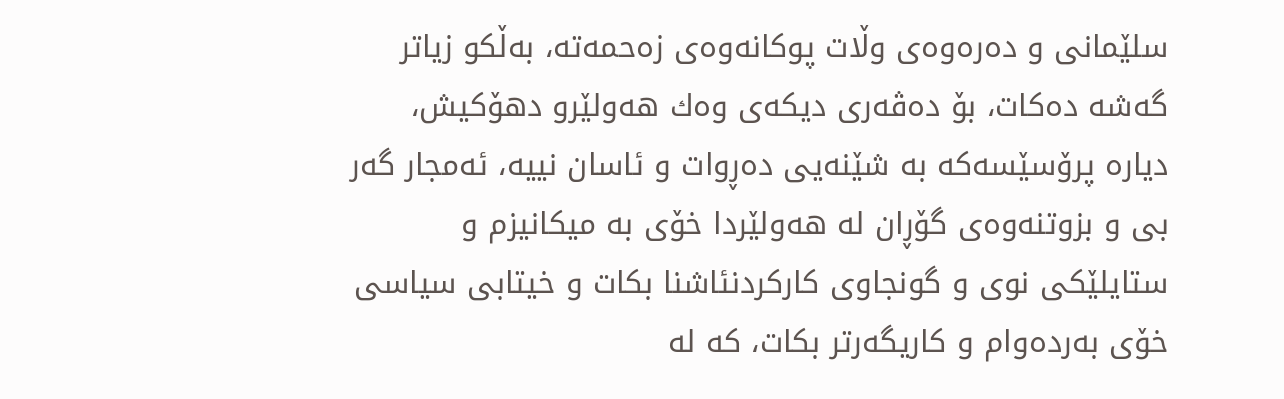سلێمانی و ده‌ره‌وه‌ی وڵات پوكانه‌وه‌ی زه‌حمه‌ته‌، به‌ڵكو زیاتر گه‌شه‌ ده‌كات، بۆ ده‌ڤه‌ری دیكه‌ی وه‌ك هه‌ولێرو دهۆكیش، دیاره‌ پرۆسێسه‌كه‌ به‌ شێنه‌یی ده‌ڕوات و ئاسان نییه‌، ئه‌مجار گه‌ر بی و بزوتنه‌وه‌ی گۆڕان له‌ هه‌ولێردا خۆی به‌ میكانیزم و ستایلێكی نوی و گونجاوی كاركردنئاشنا بكات و خیتابی سیاسی خۆی به‌رده‌وام و كاریگه‌رتر بكات، كه‌ له‌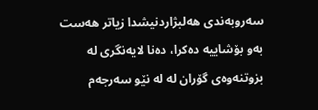سه‌روبه‌ندی هه‌لبژاردنیشدا زیاتر هه‌ست به‌و بۆشاییه‌ ده‌كرا، ده‌نا لایه‌نگری له‌ بزوتنه‌وه‌ی گۆران له‌ له‌ نێو سه‌رجه‌م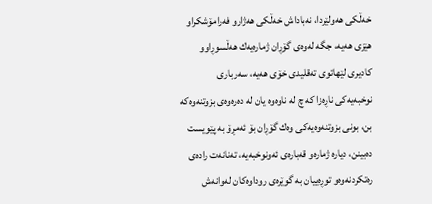خه‌ڵكی هه‌ولێردا، نه‌باداش خه‌ڵكی هه‌ژارو فه‌رامۆشكراو هێزی هه‌یه‌، جگه‌ له‌وه‌ی گۆڕان ژماره‌یه‌ك هه‌ڵسوڕاوو كادیری لێهاتوی ته‌قلیدی خۆی هه‌یه‌، سه‌رباری نوخبه‌یه‌كی ناڕه‌زا كه‌ چ له‌ ناوه‌وه‌ یان له‌ ده‌ره‌وه‌ی بزوتنه‌وه‌كه‌ بن، بونی بزوتنه‌وه‌یه‌كی وه‌ك گۆڕان بۆ ئه‌مڕۆ به‌ پێویست ده‌بینن، دیاره‌ ژماره‌و قه‌باره‌ی ئه‌ونوخبه‌یه‌، ته‌نانه‌ت راده‌ی ره‌تكردنه‌وه‌و توڕه‌ییان به‌ گوێره‌ی روداوه‌كان له‌وانه‌ش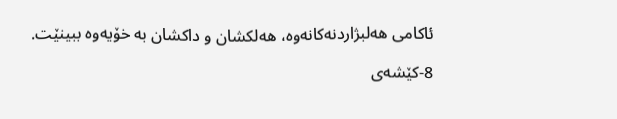ئاكامی هه‌لبژاردنه‌كانه‌وه‌، هه‌لكشان و داكشان به‌ خۆیه‌وه‌ ببینێت.

8-كێشه‌ی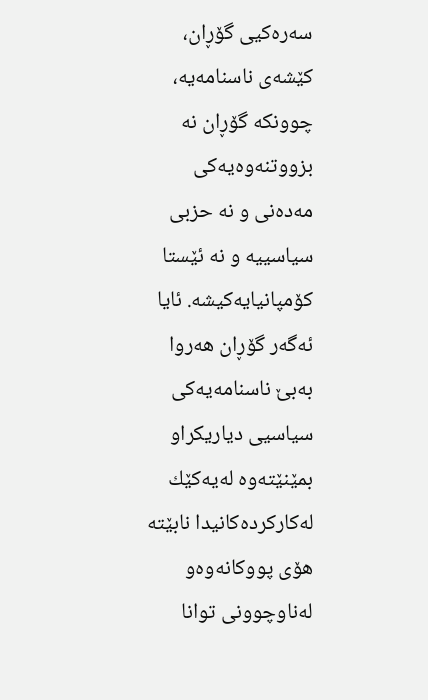سه‌ره‌كیی گۆڕان، كێشه‌ی ناسنامه‌یه‌، چوونكه‌ گۆڕان نه‌ بزووتنه‌وه‌یه‌كی مه‌ده‌نی و نه‌ حزبی سیاسییه‌ و نه‌ ئێستا كۆمپانیایه‌كیشه‌. ئایا ئه‌گه‌ر گۆڕان هه‌روا به‌بێ ناسنامه‌یه‌كی سیاسیی دیاریكراو بمێنێته‌وه‌ له‌یه‌كێك له‌كاركرده‌كانیدا نابێته‌ هۆی پووكانه‌وه‌و له‌ناوچوونی توانا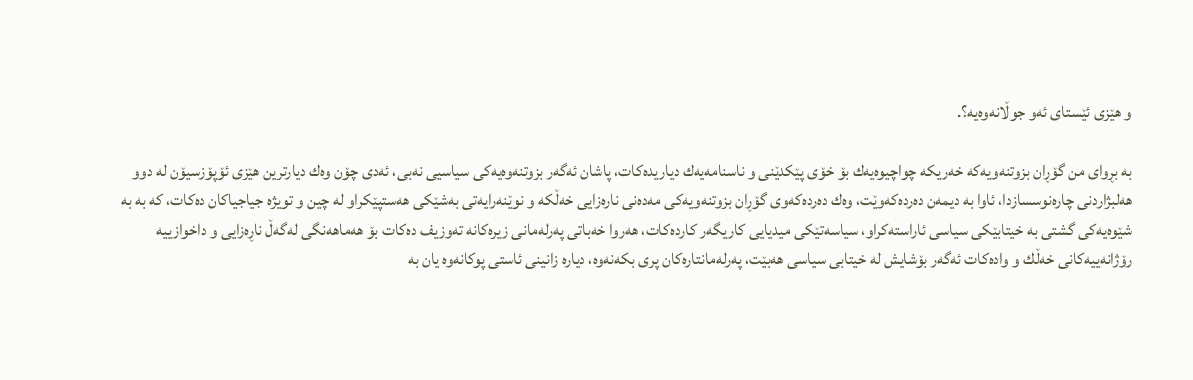و هێزی ئێستای ئه‌و جوڵانه‌وه‌یه‌؟.

به‌ بڕوای من گۆڕان بزوتنه‌ویه‌كه‌ خه‌ریكه‌ چواچیوه‌یه‌ك بۆ خۆی پێكدێنی و ناسنامه‌یه‌ك دیاریده‌كات، پاشان ئه‌گه‌ر بزوتنه‌وه‌یه‌كی سیاسیی نه‌بی، ئه‌دی چۆن وه‌ك دیارترین هێزی ئۆپۆزسیۆن له‌ دوو هه‌لبژاردنی چاره‌نوسسازدا، ئاوا به‌ دیمه‌ن ده‌رده‌كه‌وێت، وه‌ك ده‌رده‌كه‌وی گۆڕان بزوتنه‌ویه‌كی مه‌ده‌نی ناره‌زایی خه‌ڵكه‌ و نوێنه‌رایه‌تی به‌شێكی هه‌ستپێكراو له‌ چین و تویژه‌ جیاجیاكان ده‌كات، كه‌ به‌ به‌ شێوه‌یه‌كی گشتی به‌ خیتابێكی سیاسی ئاراسته‌كراو، سیاسه‌تێكی میدیایی كاریگه‌ر كارده‌كات، هه‌روا خه‌باتی په‌رله‌مانی زیره‌كانه‌ ته‌وزیف ده‌كات بۆ هه‌ماهه‌نگی له‌گه‌ڵ ناڕه‌زایی و داخوازییه‌ رۆژانه‌ییه‌كانی خه‌ڵك و واده‌كات ئه‌گه‌ر بۆشایش له‌ خیتابی سیاسی هه‌بێت، په‌رله‌مانتاره‌كان پری بكه‌نه‌وه‌، دیاره‌ زانینی ئاستی پوكانه‌وه‌ یان به‌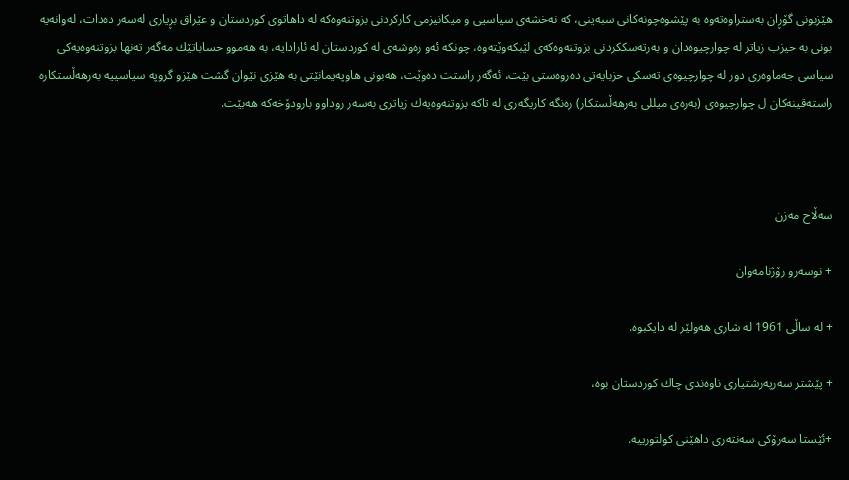هێزبونی گۆڕان به‌ستراوه‌ته‌وه‌ به‌ پێشوه‌چونه‌كانی سبه‌ینی، كه‌ نه‌خشه‌ی سیاسیی و میكانیزمی كاركردنی بزوتنه‌وه‌كه‌ له‌ داهاتوی كوردستان و عێراق بڕیاری له‌سه‌ر ده‌دات، له‌وانه‌یه‌ بونی به‌ حیزب زیاتر له‌ چوارچیوه‌دان و به‌رته‌سككردنی بزوتنه‌وه‌كه‌ی لێبكه‌وێته‌وه‌، چونكه‌ ئه‌و ره‌وشه‌ی له‌ كوردستان له‌ ئارادایه‌، به‌ هه‌موو حساباتێك مه‌گه‌ر ته‌نها بزوتنه‌وه‌یه‌كی سیاسی جه‌ماوه‌ری دور له‌ چوارچیوه‌ی ته‌سكی حزبایه‌تی ده‌روه‌ستی بێت، ئه‌گه‌ر راستت ده‌وێت، هه‌بونی هاوپه‌یمانێتی به‌ هێزی نێوان گشت هێزو گروپه‌ سیاسییه‌ به‌رهه‌ڵستكاره‌ راسته‌قینه‌كان ل چوارچیوه‌ی (به‌ره‌ی میللی به‌رهه‌ڵستكار) ره‌نگه‌ كاریگه‌ری له‌ تاكه‌ بزوتنه‌وه‌یه‌ك زیاتری به‌سه‌ر روداوو بارودۆخه‌كه‌ هه‌بێت.



سه‌ڵاح مه‌زن

+ نوسه‌رو رۆژنامه‌وان

+ له‌ ساڵی 1961 له‌ شاری هه‌ولێر له‌ دایكبوه‌.

+ پێشتر سه‌رپه‌رشتیاری ناوه‌ندی چاك كوردستان بوه‌،

+ئێستا سه‌رۆكی سه‌نته‌ری داهێنی كولتورییه‌.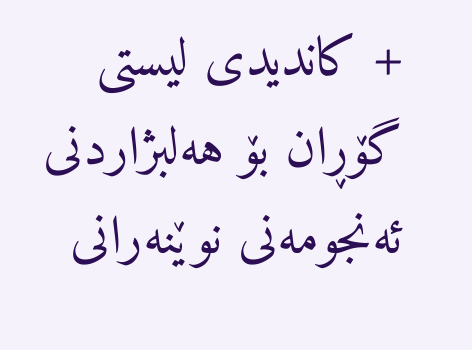+ كاندیدی لیستی گۆڕان بۆ هه‌لبژاردنی ئه‌نجومه‌نی نوێنه‌رانی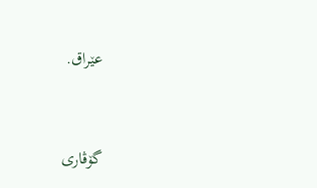عێراق.



گۆڤاری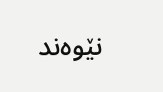نێوه‌ند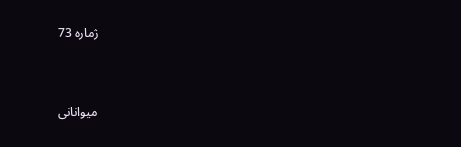ژماره‌ 73



میوانانی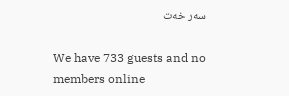سەر خەت

We have 733 guests and no members online